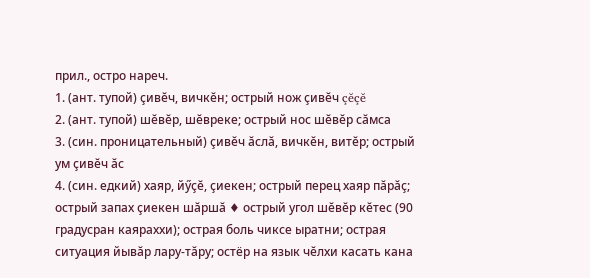прил., остро нареч.
1. (ант. тупой) çивĕч, вичкĕн; острый нож çивĕч çĕçĕ
2. (ант. тупой) шĕвĕр, шĕвреке; острый нос шĕвĕр сăмса
3. (син. проницательный) çивĕч ăслă, вичкĕн, витĕр; острый ум çивĕч ăс
4. (син. едкий) хаяр, йӳçĕ, çиекен; острый перец хаяр пăрăç; острый запах çиекен шăршă ♦ острый угол шĕвĕр кĕтес (90 градусран каяраххи); острая боль чиксе ыратни; острая ситуация йывăр лару-тăру; остёр на язык чĕлхи касать кана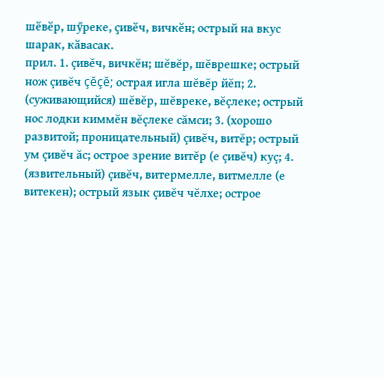шӗвӗр, шӳреке, ҫивӗч, вичкӗн; острый на вкус шарак, кӑвасак.
прил. 1. çивĕч, вичкĕн; шĕвĕр, шĕврешке; острый нож çивĕч çĕçĕ; острая игла шĕвĕр йĕп; 2. (суживающийся) шĕвĕр, шĕвреке, вĕçлеке; острый нос лодки киммĕн вĕçлеке сăмси; 3. (хорошо развитой; проницательный) çивĕч, витĕр; острый ум çивĕч ăс; острое зрение витĕр (е çивĕч) куç; 4. (язвительный) çивĕч, витермелле, витмелле (е витекен); острый язык çивĕч чĕлхе; острое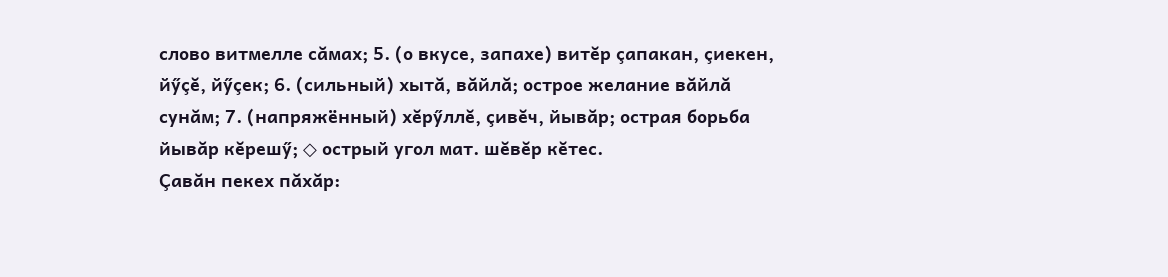слово витмелле сăмах; 5. (о вкусе, запахе) витĕр çапакан, çиекен, йӳçĕ, йӳçек; 6. (сильный) хытă, вăйлă; острое желание вăйлă сунăм; 7. (напряжённый) хĕрӳллĕ, çивĕч, йывăр; острая борьба йывăр кĕрешӳ; ◇ острый угол мат. шĕвĕр кĕтес.
Çавăн пекех пăхăр: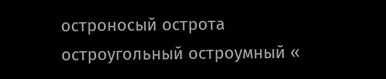остроносый острота остроугольный остроумный «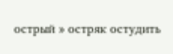острый » остряк остудить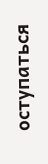оступаться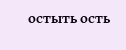остыть ость